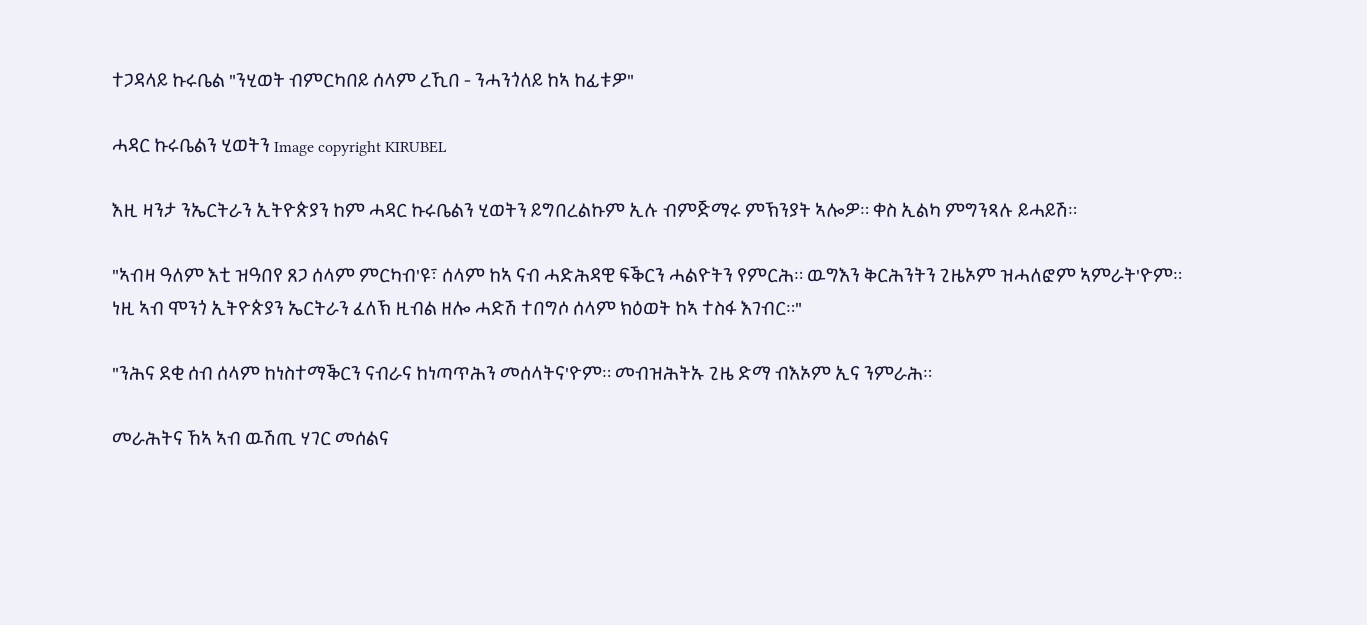ተጋዳላይ ኩሩቤል "ንሂወት ብምርካበይ ሰላም ረኺበ - ንሓንጎለይ ከኣ ከፊቱዎ"

ሓዳር ኩሩቤልን ሂወትን Image copyright KIRUBEL

እዚ ዛንታ ንኤርትራን ኢትዮጵያን ከም ሓዳር ኩሩቤልን ሂወትን ይግበረልኩም ኢሉ ብምጅማሩ ምኽንያት ኣሎዎ። ቀስ ኢልካ ምግንጻሉ ይሓይሽ።

"ኣብዛ ዓለም እቲ ዝዓበየ ጸጋ ሰላም ምርካብ'ዩ፣ ሰላም ከኣ ናብ ሓድሕዳዊ ፍቕርን ሓልዮትን የምርሕ። ዉግእን ቅርሕንትን ጊዜኦም ዝሓለፎም ኣምራት'ዮም። ነዚ ኣብ ሞንጎ ኢትዮጵያን ኤርትራን ፈለኽ ዚብል ዘሎ ሓድሽ ተበግሶ ሰላም ክዕወት ከኣ ተስፋ እገብር።"

"ንሕና ደቂ ሰብ ሰላም ከነስተማቕርን ናብራና ከነጣጥሕን መሰላትና'ዮም። መብዝሕትኡ ጊዜ ድማ ብእኦም ኢና ንምራሕ።

መራሕትና ኸኣ ኣብ ዉሽጢ ሃገር መሰልና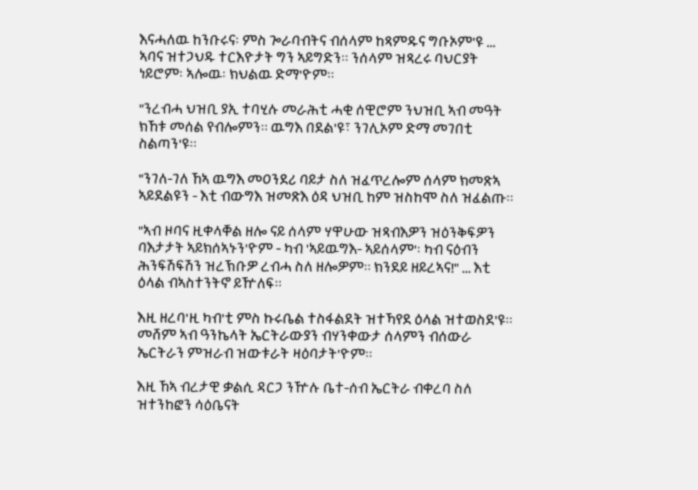እናሓለዉ ከንቡሩና፡ ምስ ጐራባብትና ብሰላም ከጻምዱና ግቡኦም'ዩ ... ኣባና ዝተጋህዱ ተርእዮታት ግን ኣይግድን። ንሰላም ዝጻረሩ ባህርያት ነይሮም፡ ኣሎዉ፡ ክህልዉ ድማ'ዮም።

"ንረብሓ ህዝቢ ያኢ ተባሂሉ መራሕቲ ሓቂ ሰዊሮም ንህዝቢ ኣብ መዓት ክኸቱ መሰል የብሎምን። ዉግእ በደል'ዩ፣ ንገሊኦም ድማ መገበቲ ስልጣን'ዩ።

"ንገለ-ገለ ኸኣ ዉግእ መዐንደሪ ባይታ ስለ ዝፈጥረሎም ሰላም ክመጽኣ ኣይደልዩን - እቲ ብውግእ ዝመጽእ ዕዳ ህዝቢ ከም ዝስከሞ ስለ ዝፈልጡ።

"ኣብ ዞባና ዚቀላቐል ዘሎ ናይ ሰላም ሃዋሁው ዝጻብእዎን ዝዕንቅፍዎን ባእታታት ኣይክሰኣኑን'ዮም - ካብ 'ኣይዉግእ- ኣይሰላም'፡ ካብ ናዕብን ሕንፍሽፍሽን ዝረኽቡዎ ረብሓ ስለ ዘሎዎም። ክንደይ ዘይረኣና!" ... እቲ ዕላል ብኣስተንትኖ ይዅለፍ።

እዚ ዘረባ'ዚ ካብ'ቲ ምስ ኩሩቤል ተስፋልደት ዝተኻየደ ዕላል ዝተወስደ'ዩ። መሸም ኣብ ዓንኬላት ኤርትራውያን ብሃንቀውታ ሰላምን ብሰውራ ኤርትራን ምዝራብ ዝውቱራት ዛዕባታት'ዮም።

እዚ ኸኣ ብረታዊ ቃልሲ ዳርጋ ንዅሉ ቤተ-ሰብ ኤርትራ ብቀረባ ስለ ዝተንከፎን ሳዕቤናት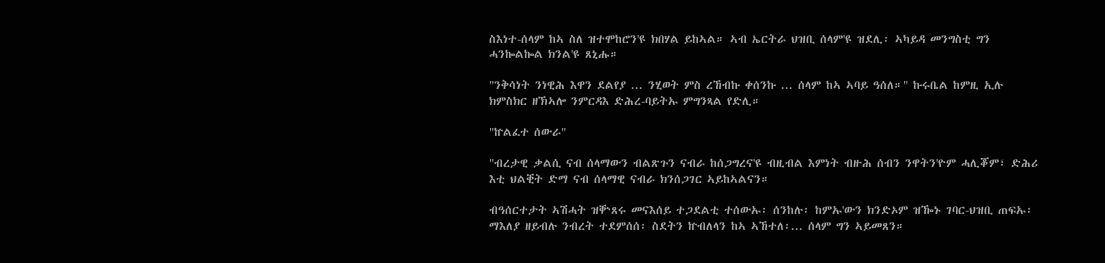ስእነተ-ሰላም ከኣ ስለ ዝተሞከሮን'ዩ ክበሃል ይከኣል። ኣብ ኤርትራ ህዝቢ ሰላም'ዩ ዝደሊ፡ ኣካይዳ መንግስቲ ግን ሓንኰልኰል ክንል'ዩ ጸኒሑ።

"ንቅሳነት ንነዊሕ እዋን ደልየያ ... ንሂወት ምስ ረኸብኩ ቀሰንኩ ... ሰላም ከኣ ኣባይ ዓሰለ።" ኩሩቤል ከምዚ ኢሉ ክምስክር ዘኽኣሎ ንምርዳእ ድሕረ-ባይትኡ ምግንጻል የድሊ።

"ኵልፈተ ሰውራ"

"ብረታዊ ቃልሲ ናብ ሰላማውን ብልጽጉን ናብራ ከሰጋግረና'ዩ ብዚብል እምነት ብዙሕ ሰብን ንዋትን'ዮም ሓሊቖም፣ ድሕሪ እቲ ህልቒት ድማ ናብ ሰላማዊ ናብራ ክንሰጋገር ኣይከኣልናን።

ብዓሰርተታት ኣሽሓት ዝቝጸሩ መናእሰይ ተጋደልቲ ተሰውኡ፡ ሰንከሉ፡ ከምኡ'ውን ክንድኦም ዝዀኑ ገባር-ህዝቢ ጠፍኡ፡ ማእለያ ዘይብሉ ንብረት ተደምሰሰ፡ ስደትን ኵብለላን ከኣ ኣኸተለ፡... ሰላም ግን ኣይመጸን።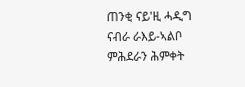ጠንቂ ናይ'ዚ ሓዲግ ናብራ ራእይ-ኣልቦ ምሕደራን ሕምቀት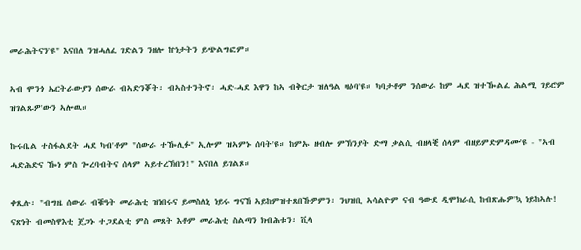መራሕትናን'ዩ" እናበለ ንዝሓለፈ ገድልን ንዘሎ ኵነታትን ይጭልግፎም።

ኣብ ሞንጎ ኤርትራውያን ሰውራ ብኣድንቖት፡ ብኣስተንትኖ፡ ሓድ-ሓደ እዋን ከኣ ብቅርታ ዝለዓል ዛዕባ'ዩ። ካባታቶም ንሰውራ ከም ሓደ ዝተዀልፈ ሕልሚ ገይሮም ዝገልጹዎ'ውን ኣሎዉ።

ኩሩቤል ተስፋልደት ሓደ ካብ'ቶም "ሰውራ ተዀሊፉ" ኢሎም ዝኣምኑ ሰባት'ዩ። ከምኡ ዘብሎ ምኽንያት ድማ ቃልሲ ብዘላቒ ሰላም ብዘይምድምዳሙ'ዩ - "ኣብ ሓድሕድና ዀነ ምስ ጐረባብትና ሰላም ኣይተረኽበን!" እናበለ ይገልጾ።

ቀጺሉ፡ "ብግዜ ሰውራ ብቑዓት መራሕቲ ዝነበሩና ይመስለኒ ነይሩ ግናኸ ኣይከምዝተጸበኹዎምን፡ ንህዝቢ ኣሳልዮም ናብ ዓውደ ዲሞክራሲ ከብጽሑዎ'ኳ ነይከኣሉ! ናጽነት ብመስዋእቲ ጀጋኑ ተጋደልቲ ምስ መጸት እቶም መራሕቲ ስልጣን ክብሕቱን፡ ቪላ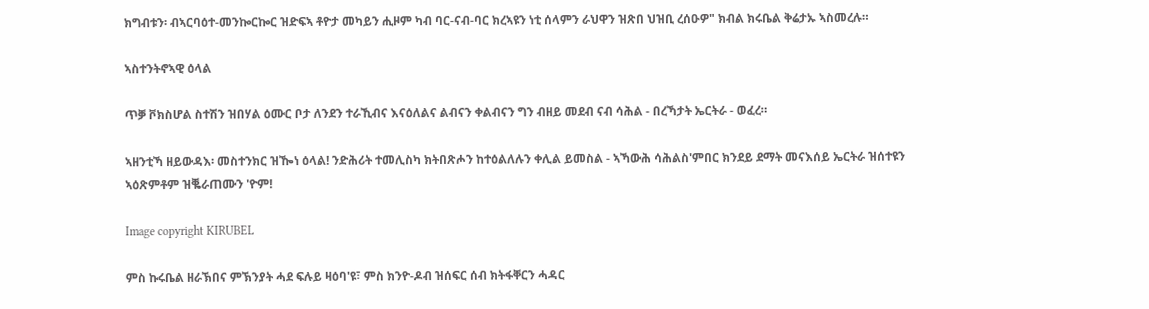ክግብቱን፡ ብኣርባዕተ-መንኰርኰር ዝድፍኣ ቶዮታ መካይን ሒዞም ካብ ባር-ናብ-ባር ክረኣዩን ነቲ ሰላምን ራህዋን ዝጽበ ህዝቢ ረሰዑዎ" ክብል ክሩቤል ቅሬታኡ ኣስመረሉ።

ኣስተንትኖኣዊ ዕላል

ጥቓ ቮክስሆል ስተሽን ዝበሃል ዕሙር ቦታ ለንደን ተራኺብና እናዕለልና ልብናን ቀልብናን ግን ብዘይ መደብ ናብ ሳሕል - በረኻታት ኤርትራ - ወፈረ።

ኣዘንቲኻ ዘይውዳእ፡ መስተንክር ዝዀነ ዕላል! ንድሕሪት ተመሊስካ ክትበጽሖን ከተዕልለሉን ቀሊል ይመስል - ኣኻውሕ ሳሕልስ'ምበር ክንደይ ደማት መናእሰይ ኤርትራ ዝሰተዩን ኣዕጽምቶም ዝቘራጠሙን 'ዮም!

Image copyright KIRUBEL

ምስ ኩሩቤል ዘራኽበና ምኽንያት ሓደ ፍሉይ ዛዕባ'ዩ፣ ምስ ክንዮ-ዶብ ዝሰፍር ሰብ ክትፋቐርን ሓዳር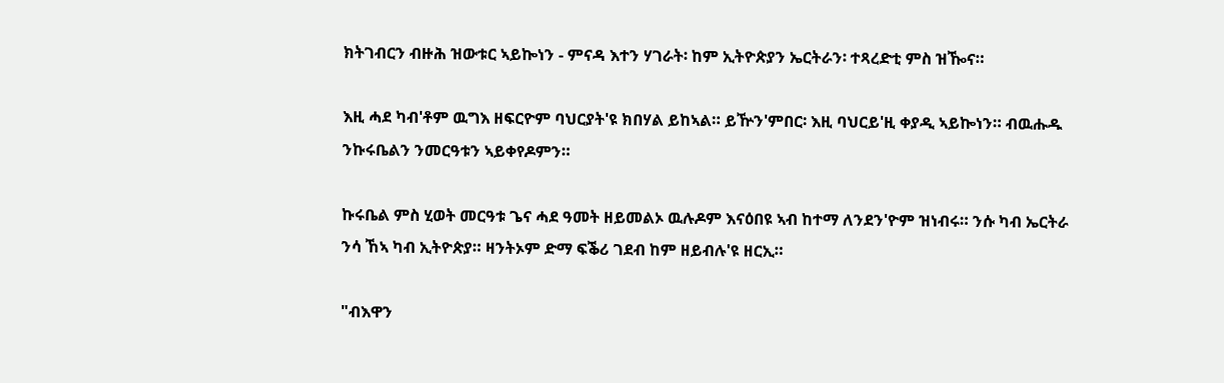ክትገብርን ብዙሕ ዝውቱር ኣይኰነን - ምናዳ እተን ሃገራት፡ ከም ኢትዮጵያን ኤርትራን፡ ተጻረድቲ ምስ ዝዀና።

እዚ ሓደ ካብ'ቶም ዉግእ ዘፍርዮም ባህርያት'ዩ ክበሃል ይከኣል። ይዅን'ምበር፡ እዚ ባህርይ'ዚ ቀያዲ ኣይኰነን። ብዉሑዱ ንኩሩቤልን ንመርዓቱን ኣይቀየዶምን።

ኩሩቤል ምስ ሂወት መርዓቱ ጌና ሓደ ዓመት ዘይመልኦ ዉሉዶም እናዕበዩ ኣብ ከተማ ለንደን'ዮም ዝነብሩ። ንሱ ካብ ኤርትራ ንሳ ኸኣ ካብ ኢትዮጵያ። ዛንትኦም ድማ ፍቕሪ ገደብ ከም ዘይብሉ'ዩ ዘርኢ።

"ብእዋን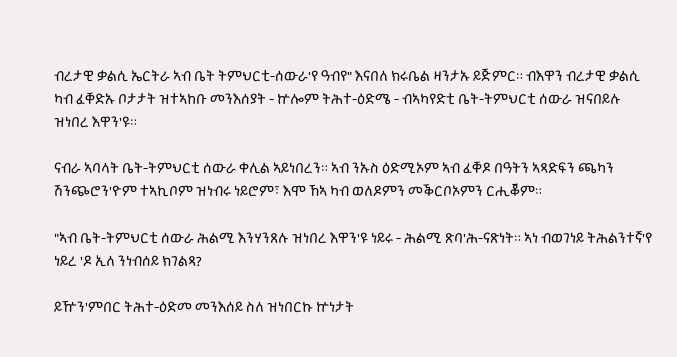ብረታዊ ቃልሲ ኤርትራ ኣብ ቤት ትምህርቲ-ሰውራ'የ ዓብየ" እናበለ ክሩቤል ዛንታኡ ይጅምር። ብእዋን ብረታዊ ቃልሲ ካብ ፈቐድኡ ቦታታት ዝተኣከቡ መንእሰያት - ኵሎም ትሕተ-ዕድሜ - ብኣካየድቲ ቤት-ትምህርቲ ሰውራ ዝናበይሉ ዝነበረ እዋን'ዩ።

ናብራ ኣባላት ቤት-ትምህርቲ ሰውራ ቀሊል ኣይነበረን። ኣብ ንኡስ ዕድሚኦም ኣብ ፈቐዶ በዓትን ኣጻድፍን ጫካን ሽንጭሮን'ዮም ተኣኪቦም ዝነብሩ ነይሮም፣ እሞ ኸኣ ካብ ወለዶምን መቕርቦኦምን ርሒቖም።

"ኣብ ቤት-ትምህርቲ ሰውራ ሕልሚ እንሃንጸሉ ዝነበረ እዋን'ዩ ነይሩ - ሕልሚ ጽባ'ሕ-ናጽነት። ኣነ ብወገነይ ትሕልንተኛ'የ ነይረ 'ዶ ኢለ ንነብሰይ ክገልጻ?

ይዅን'ምበር ትሕተ-ዕድመ መንእሰይ ስለ ዝነበርኩ ኵነታት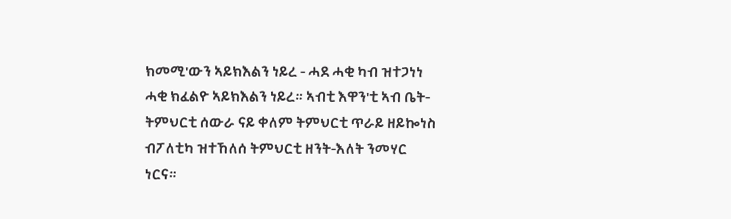ክመሚ'ውን ኣይክእልን ነይረ - ሓደ ሓቂ ካብ ዝተጋነነ ሓቂ ክፈልዮ ኣይክእልን ነይረ። ኣብቲ እዋን'ቲ ኣብ ቤት-ትምህርቲ ሰውራ ናይ ቀለም ትምህርቲ ጥራይ ዘይኰነስ ብፖለቲካ ዝተኸለሰ ትምህርቲ ዘንት-እለት ንመሃር ነርና።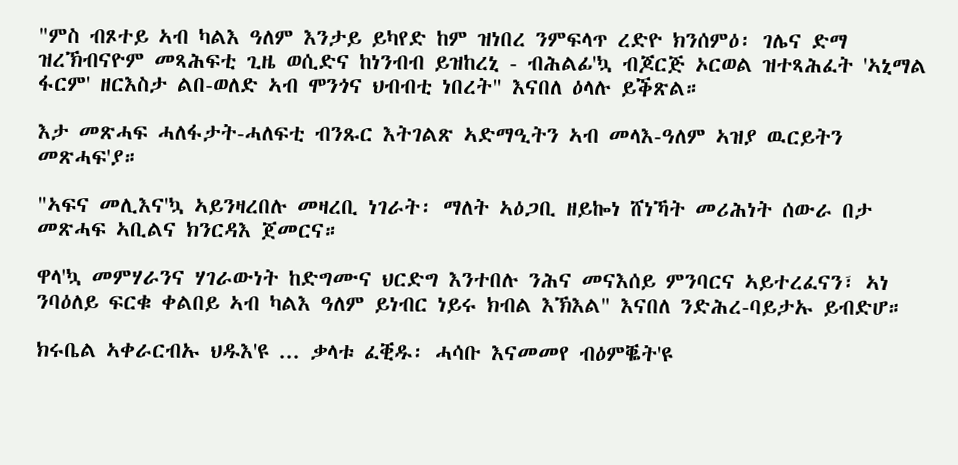"ምስ ብጾተይ ኣብ ካልእ ዓለም እንታይ ይካየድ ከም ዝነበረ ንምፍላጥ ረድዮ ክንሰምዕ፡ ገሌና ድማ ዝረኽብናዮም መጻሕፍቲ ጊዜ ወሲድና ከነንብብ ይዝከረኒ - ብሕልፊ'ኳ ብጆርጅ ኦርወል ዝተጻሕፈት 'ኣኒማል ፋርም' ዘርእስታ ልበ-ወለድ ኣብ ሞንጎና ህብብቲ ነበረት" እናበለ ዕላሉ ይቕጽል።

እታ መጽሓፍ ሓለፋታት-ሓለፍቲ ብንጹር እትገልጽ ኣድማዒትን ኣብ መላእ-ዓለም ኣዝያ ዉርይትን መጽሓፍ'ያ።

"ኣፍና መሊእና'ኳ ኣይንዛረበሉ መዛረቢ ነገራት፡ ማለት ኣዕጋቢ ዘይኰነ ሸነኻት መሪሕነት ሰውራ በታ መጽሓፍ ኣቢልና ክንርዳእ ጀመርና።

ዋላ'ኳ መምሃራንና ሃገራውነት ከድግሙና ህርድግ እንተበሉ ንሕና መናእሰይ ምንባርና ኣይተረፈናን፣ ኣነ ንባዕለይ ፍርቁ ቀልበይ ኣብ ካልእ ዓለም ይነብር ነይሩ ክብል እኽእል" እናበለ ንድሕረ-ባይታኡ ይብድሆ።

ክሩቤል ኣቀራርብኡ ህዱእ'ዩ ... ቃላቱ ፈቒዱ፡ ሓሳቡ እናመመየ ብዕምቘት'ዩ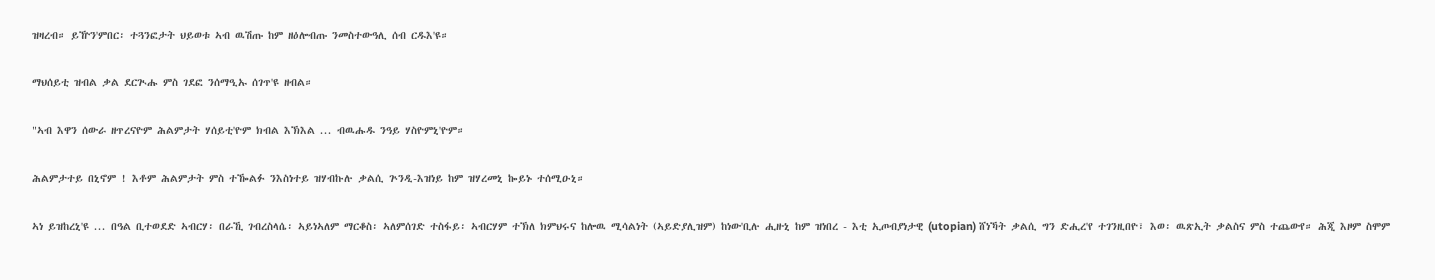ዝዛረብ። ይዅን'ምበር፡ ተጓንፎታት ህይወቱ ኣብ ዉሽጡ ከም ዘዕሎብጡ ንመስተውዓሊ ሰብ ርዱእ'ዩ።

ማህሰይቲ ዝብል ቃል ደርጒሑ ምስ ገደፎ ንሰማዒኡ ሰገጥ'ዩ ዘብል።

"ኣብ እዋን ሰውራ ዘጥረናዮም ሕልምታት ሃሰይቲ'ዮም ክብል እኽእል ... ብዉሑዱ ንዓይ ሃስዮምኒ'ዮም።

ሕልምታተይ በኒኖም ! እቶም ሕልምታት ምስ ተዀልፉ ንእስነተይ ዝሃብኩሉ ቃልሲ ጕንዲ-እዝነይ ከም ዝሃረመኒ ኰይኑ ተሰሚዑኒ።

ኣነ ይዝከረኒ'ዩ ... በዓል ቢተወደድ ኣብርሃ፡ በራኺ ገብረስላሴ፡ ኣይነኣለም ማርቆስ፡ ኣለምሰገድ ተስፋይ፡ ኣብርሃም ተኽለ ክምህሩና ከሎዉ ሚሳልነት (ኣይድያሊዝም) ከነው'ቢሉ ሒዙኒ ከም ዝነበረ - እቲ ኢጦብያነታዊ (utopian) ሸነኻት ቃልሲ ግን ድሒረ'የ ተገንዚበዮ፣ እወ፡ ዉጽኢት ቃልስና ምስ ተጨውየ። ሕጂ እዞም ስሞም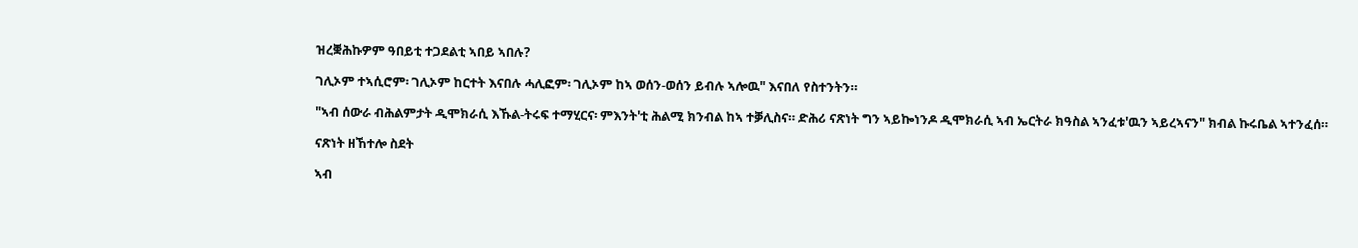ዝረቛሕኩዎም ዓበይቲ ተጋደልቲ ኣበይ ኣበሉ?

ገሊኦም ተኣሲሮም፡ ገሊኦም ከርተት እናበሉ ሓሊፎም፡ ገሊኦም ከኣ ወሰን-ወሰን ይብሉ ኣሎዉ" እናበለ የስተንትን።

"ኣብ ሰውራ ብሕልምታት ዲሞክራሲ እኹል-ትሩፍ ተማሂርና፡ ምእንት'ቲ ሕልሚ ክንብል ከኣ ተቓሊስና። ድሕሪ ናጽነት ግን ኣይኰነንዶ ዲሞክራሲ ኣብ ኤርትራ ክዓስል ኣንፈቱ'ዉን ኣይረኣናን" ክብል ኩሩቤል ኣተንፈሰ።

ናጽነት ዘኸተሎ ስደት

ኣብ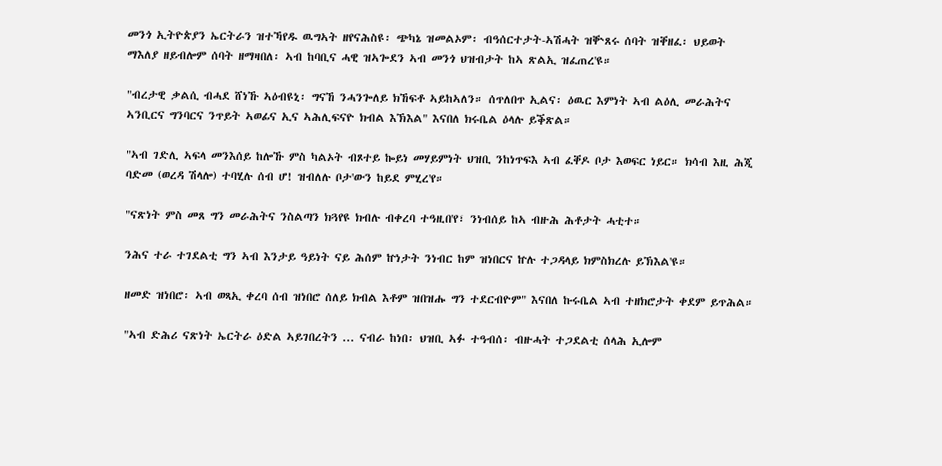መንጎ ኢትዮጵያን ኤርትራን ዝተኻየዱ ዉግኣት ዘየናሕስዩ፡ ጭካኔ ዝመልኦም፡ ብዓሰርተታት-ኣሽሓት ዝቝጸሩ ሰባት ዝቐዘፈ፡ ህይወት ማእለያ ዘይብሎም ሰባት ዘማዛበለ፡ ኣብ ከባቢና ሓዊ ዝኣጐደን ኣብ መንጎ ህዝብታት ከኣ ጽልኢ ዝፈጠረ'ዩ።

"ብረታዊ ቃልሲ ብሓደ ሸነኹ ኣዕብዩኒ፡ ግናኸ ንሓንጐለይ ክኸፍቶ ኣይከኣለን። ሰጥለበጥ ኢልና፡ ዕዉር እምነት ኣብ ልዕሊ መራሕትና ኣንቢርና ግንባርና ንጥይት ኣወፊና ኢና ኣሕሊፍናዮ ክብል እኽእል" እናበለ ክሩቤል ዕላሉ ይቕጽል።

"ኣብ ገድሊ ኣፍላ መንእሰይ ከሎኹ ምስ ካልኦት ብጾተይ ኰይነ መሃይምነት ህዝቢ ንከነጥፍእ ኣብ ፈቐዶ ቦታ እወፍር ነይር። ክሳብ እዚ ሕጂ ባድመ (ወረዳ ሽላሎ) ተባሂሉ ሰብ ሆ! ዝብለሉ ቦታ'ውን ከይደ ምሂረ'የ።

"ናጽነት ምስ መጸ ግን መራሕትና ንስልጣን ክጓየዩ ክብሉ ብቀረባ ተዓዚበ'የ፣ ንነብሰይ ከኣ ብዙሕ ሕቶታት ሓቲተ።

ንሕና ተራ ተገደልቲ ግን ኣብ እንታይ ዓይነት ናይ ሕሰም ኵነታት ንነብር ከም ዝነበርና ኵሉ ተጋዳላይ ክምስክረሉ ይኽእል'ዩ።

ዘመድ ዝነበሮ፡ ኣብ ወጻኢ ቀረባ ሰብ ዝነበሮ ሰለይ ክብል እቶም ዝበዝሑ ግን ተደርብዮም" እናበለ ኩሩቤል ኣብ ተዘክሮታት ቀደም ይጥሕል።

"ኣብ ድሕሪ ናጽነት ኤርትራ ዕድል ኣይገበረትን ... ናብራ ከነበ፡ ህዝቢ ኣፉ ተዓብሰ፡ ብዙሓት ተጋደልቲ ሰላሕ ኢሎም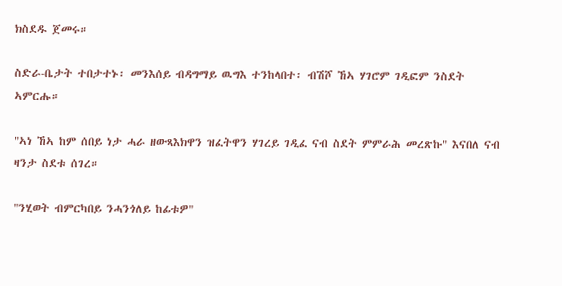ክስደዱ ጀመሩ።

ስድራ-ቤታት ተበታተኑ፡ መንእሰይ ብዳግማይ ዉግእ ተንከላበተ፡ ብሽሾ ኸኣ ሃገሮም ገዲፎም ንስደት ኣምርሑ።

"ኣነ ኸኣ ከም ሰበይ ነታ ሓራ ዘውጻእክዋን ዝፈትዋን ሃገረይ ገዲፈ ናብ ስደት ምምራሕ መረጽኩ" እናበለ ናብ ዛንታ ስደቱ ሰገረ።

"ንሂወት ብምርካበይ ንሓንጎለይ ከፊቱዎ"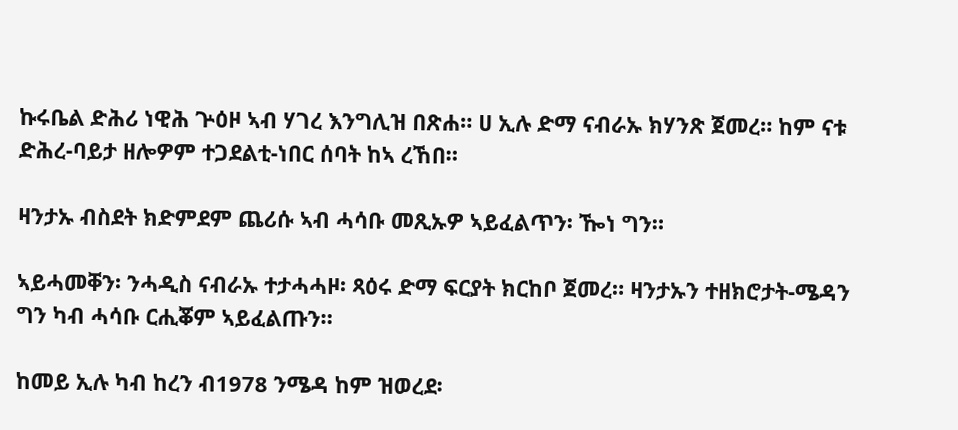ኩሩቤል ድሕሪ ነዊሕ ጕዕዞ ኣብ ሃገረ እንግሊዝ በጽሐ። ሀ ኢሉ ድማ ናብራኡ ክሃንጽ ጀመረ። ከም ናቱ ድሕረ-ባይታ ዘሎዎም ተጋደልቲ-ነበር ሰባት ከኣ ረኸበ።

ዛንታኡ ብስደት ክድምደም ጨሪሱ ኣብ ሓሳቡ መጺኡዎ ኣይፈልጥን፡ ዀነ ግን።

ኣይሓመቐን፡ ንሓዲስ ናብራኡ ተታሓሓዞ፡ ጻዕሩ ድማ ፍርያት ክርከቦ ጀመረ። ዛንታኡን ተዘክሮታት-ሜዳን ግን ካብ ሓሳቡ ርሒቖም ኣይፈልጡን።

ከመይ ኢሉ ካብ ከረን ብ1978 ንሜዳ ከም ዝወረደ፡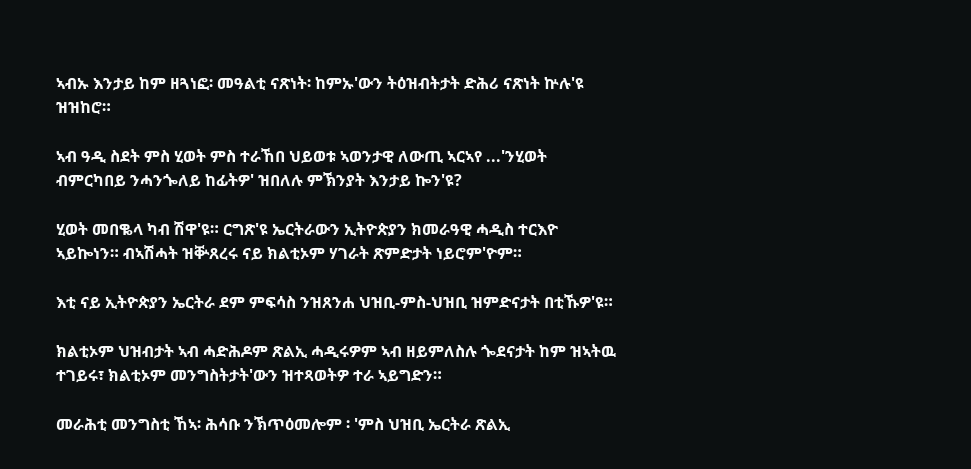ኣብኡ እንታይ ከም ዘጓነፎ፡ መዓልቲ ናጽነት፡ ከምኡ'ውን ትዕዝብትታት ድሕሪ ናጽነት ኵሉ'ዩ ዝዝከሮ።

ኣብ ዓዲ ስደት ምስ ሂወት ምስ ተራኸበ ህይወቱ ኣወንታዊ ለውጢ ኣርኣየ ...'ንሂወት ብምርካበይ ንሓንጐለይ ከፊትዎ' ዝበለሉ ምኽንያት እንታይ ኰን'ዩ?

ሂወት መበቈላ ካብ ሽዋ'ዩ። ርግጽ'ዩ ኤርትራውን ኢትዮጵያን ክመራዓዊ ሓዲስ ተርእዮ ኣይኰነን። ብኣሽሓት ዝቝጸረሩ ናይ ክልቲኦም ሃገራት ጽምድታት ነይሮም'ዮም።

እቲ ናይ ኢትዮጵያን ኤርትራ ደም ምፍሳስ ንዝጸንሐ ህዝቢ-ምስ-ህዝቢ ዝምድናታት በቲኹዎ'ዩ።

ክልቲኦም ህዝብታት ኣብ ሓድሕዶም ጽልኢ ሓዲሩዎም ኣብ ዘይምለስሉ ጐደናታት ከም ዝኣትዉ ተገይሩ፣ ክልቲኦም መንግስትታት'ውን ዝተጻወትዎ ተራ ኣይግድን።

መራሕቲ መንግስቲ ኸኣ፡ ሕሳቡ ንኽጥዕመሎም ፡ 'ምስ ህዝቢ ኤርትራ ጽልኢ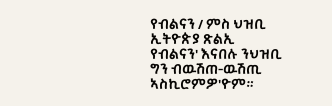የብልናን / ምስ ህዝቢ ኢትዮጵያ ጽልኢ የብልናን' እናበሉ ንህዝቢ ግን ብዉሽጠ-ዉሽጢ ኣስኪሮምዎ'ዮም።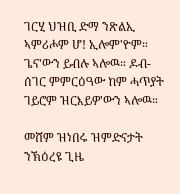ገርሂ ህዝቢ ድማ ንጽልኢ ኣምሪሖም ሆ! ኢሎም'ዮም። ጌና'ውን ይብሉ ኣሎዉ። ዶብ-ሰገር ምምርዕዓው ከም ሓጥያት ገይሮም ዝርእይዎ'ውን ኣሎዉ።

መሸም ዝነበሩ ዝምድናታት ንኽዕረዩ ጊዜ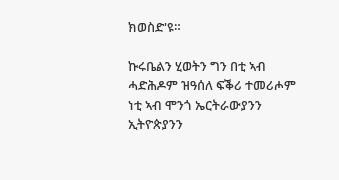ክወስድ'ዩ።

ኩሩቤልን ሂወትን ግን በቲ ኣብ ሓድሕዶም ዝዓሰለ ፍቕሪ ተመሪሖም ነቲ ኣብ ሞንጎ ኤርትራውያንን ኢትዮጵያንን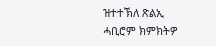ዝተተኽለ ጽልኢ ሓቢሮም ክምክትዎ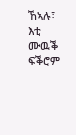ኸኣሉ፣ እቲ ሙዉቕ ፍቕሮም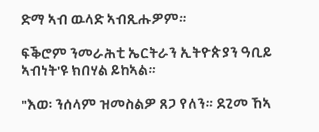ድማ ኣብ ዉላድ ኣብጺሑዎም።

ፍቕሮም ንመራሕቲ ኤርትራን ኢትዮጵያን ዓቢይ ኣብነት'ዩ ክበሃል ይከኣል።

"እወ፡ ንሰላም ዝመስልዎ ጸጋ የለን። ደጊመ ኸኣ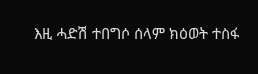እዚ ሓድሽ ተበግሶ ሰላም ክዕወት ተስፋ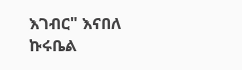እገብር" እናበለ ኩሩቤል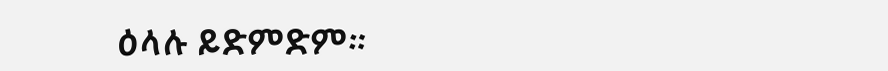ዕላሉ ይድምድም።